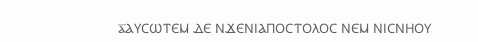ⲁ̅ⲀⲨⲤⲰⲦⲈⲘ ⲆⲈ ⲚϪⲈⲚⲒⲀⲠⲞⲤⲦⲞⲖⲞⲤ ⲚⲈⲘ ⲚⲒⲤⲚⲎⲞⲨ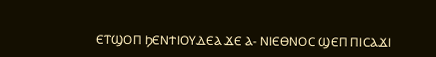ⲈⲦϢⲞⲠ ϦⲈⲚϮⲒⲞⲨⲆⲈⲀ ϪⲈ Ⲁ- ⲚⲒⲈⲐⲚⲞⲤ ϢⲈⲠ ⲠⲒⲤⲀϪⲒ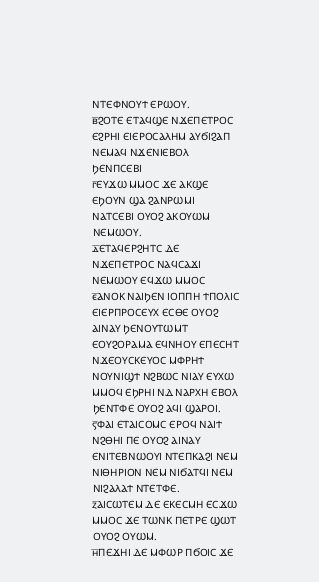ⲚⲦⲈⲪⲚⲞⲨϮ ⲈⲢⲰⲞⲨ.
ⲃ̅ϨⲞⲦⲈ ⲈⲦⲀϤϢⲈ ⲚϪⲈⲠⲈⲦⲢⲞⲤ ⲈϨⲢⲎⲒ ⲈⲒⲈⲢⲞⲤⲀⲖⲎⲘ ⲀⲨϬⲒϨⲀⲠ ⲚⲈⲘⲀϤ ⲚϪⲈⲚⲒⲈⲂⲞⲖ ϦⲈⲚⲠⲤⲈⲂⲒ
ⲅ̅ⲈⲨϪⲰ ⲘⲘⲞⲤ ϪⲈ ⲀⲔϢⲈ ⲈϦⲞⲨⲚ ϢⲀ ϨⲀⲚⲢⲰⲘⲒ ⲚⲀⲦⲤⲈⲂⲒ ⲞⲨⲞϨ ⲀⲔⲞⲨⲰⲘ ⲚⲈⲘⲰⲞⲨ.
ⲇ̅ⲈⲦⲀϤⲈⲢϨⲎⲦⲤ ⲆⲈ ⲚϪⲈⲠⲈⲦⲢⲞⲤ ⲚⲀϤⲤⲀϪⲒ ⲚⲈⲘⲰⲞⲨ ⲈϤϪⲰ ⲘⲘⲞⲤ
ⲉ̅ⲀⲚⲞⲔ ⲚⲀⲒϦⲈⲚ ⲒⲞⲠⲠⲎ ϮⲠⲞⲖⲒⲤ ⲈⲒⲈⲢⲠⲢⲞⲤⲈⲨⲬ ⲈⲤⲐⲈ ⲞⲨⲞϨ ⲀⲒⲚⲀⲨ ϦⲈⲚⲞⲨⲦⲰⲘⲦ ⲈⲞⲨϨⲞⲢⲀⲘⲀ ⲈϤⲚⲎⲞⲨ ⲈⲠⲈⲤⲎⲦ ⲚϪⲈⲞⲨⲤⲔⲈⲨⲞⲤ ⲘⲪⲢⲎϮ ⲚⲞⲨⲚⲒϢϮ ⲚϨⲂⲰⲤ ⲚⲒⲀⲨ ⲈⲨⲬⲰ ⲘⲘⲞϤ ⲈϦⲢⲎⲒ ⲚⲆ ⲚⲀⲢⲬⲎ ⲈⲂⲞⲖ ϦⲈⲚⲦⲪⲈ ⲞⲨⲞϨ ⲀϤⲒ ϢⲀⲢⲞⲒ.
ⲋ̅ⲪⲀⲒ ⲈⲦⲀⲒⲤⲞⲘⲤ ⲈⲢⲞϤ ⲚⲀⲒϮ ⲚϨⲐⲎⲒ ⲠⲈ ⲞⲨⲞϨ ⲀⲒⲚⲀⲨ ⲈⲚⲒⲦⲈⲂⲚⲰⲞⲨⲒ ⲚⲦⲈⲠⲔⲀϨⲒ ⲚⲈⲘ ⲚⲒⲐⲎⲢⲒⲞⲚ ⲚⲈⲘ ⲚⲒϬⲀⲦϤⲒ ⲚⲈⲘ ⲚⲒϨⲀⲖⲀϮ ⲚⲦⲈⲦⲪⲈ.
ⲍ̅ⲀⲒⲤⲰⲦⲈⲘ ⲆⲈ ⲈⲔⲈⲤⲘⲎ ⲈⲤϪⲰ ⲘⲘⲞⲤ ϪⲈ ⲦⲰⲚⲔ ⲠⲈⲦⲢⲈ ϢⲰⲦ ⲞⲨⲞϨ ⲞⲨⲰⲘ.
ⲏ̅ⲠⲈϪⲎⲒ ⲆⲈ ⲘⲪⲰⲢ ⲠϬⲞⲒⲤ ϪⲈ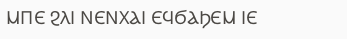ⲘⲠⲈ ϨⲖⲒ ⲚⲈⲚⲬⲀⲒ ⲈϤϬⲀϦⲈⲘ ⲒⲈ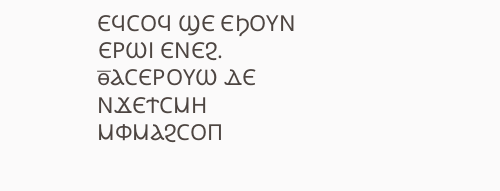ⲈϤⲤⲞϤ ϢⲈ ⲈϦⲞⲨⲚ ⲈⲢⲰⲒ ⲈⲚⲈϨ.
ⲑ̅ⲀⲤⲈⲢⲞⲨⲰ ⲆⲈ ⲚϪⲈϮⲤⲘⲎ ⲘⲪⲘⲀϨⲤⲞⲠ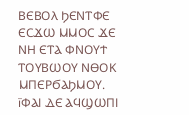ⲂⲈⲂⲞⲖ ϦⲈⲚⲦⲪⲈ ⲈⲤϪⲰ ⲘⲘⲞⲤ ϪⲈ ⲚⲎ ⲈⲦⲀ ⲪⲚⲞⲨϮ ⲦⲞⲨⲂⲰⲞⲨ ⲚⲐⲞⲔ ⲘⲠⲈⲢϬⲀϦⲘⲞⲨ.
ⲓ̅ⲪⲀⲒ ⲆⲈ ⲀϤϢⲰⲠⲒ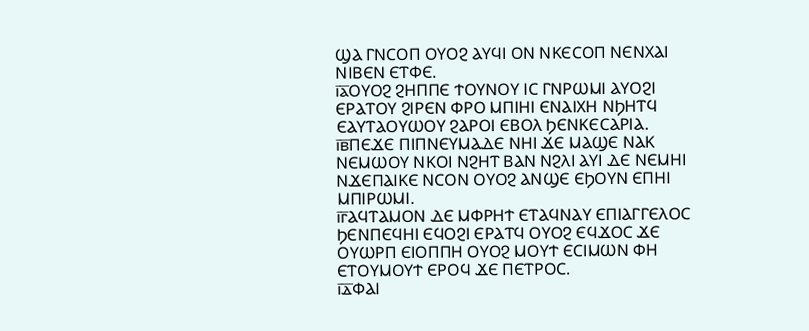ϢⲀ ⲄⲚⲤⲞⲠ ⲞⲨⲞϨ ⲀⲨϤⲒ ⲞⲚ ⲚⲔⲈⲤⲞⲠ ⲚⲈⲚⲬⲀⲒ ⲚⲒⲂⲈⲚ ⲈⲦⲪⲈ.
ⲓ̅ⲁ̅ⲞⲨⲞϨ ϨⲎⲠⲠⲈ ϮⲞⲨⲚⲞⲨ ⲒⲤ ⲄⲚⲢⲰⲘⲒ ⲀⲨⲞϨⲒ ⲈⲢⲀⲦⲞⲨ ϨⲒⲢⲈⲚ ⲪⲢⲞ ⲘⲠⲒⲎⲒ ⲈⲚⲀⲒⲬⲎ ⲚϦⲎⲦϤ ⲈⲀⲨⲦⲀⲞⲨⲰⲞⲨ ϨⲀⲢⲞⲒ ⲈⲂⲞⲖ ϦⲈⲚⲔⲈⲤⲀⲢⲒⲀ.
ⲓ̅ⲃ̅ⲠⲈϪⲈ ⲠⲒⲠⲚⲈⲨⲘⲀⲆⲈ ⲚⲎⲒ ϪⲈ ⲘⲀϢⲈ ⲚⲀⲔ ⲚⲈⲘⲰⲞⲨ ⲚⲔⲞⲒ ⲚϨⲎⲦ ⲂⲀⲚ ⲚϨⲖⲒ ⲀⲨⲒ ⲆⲈ ⲚⲈⲘⲎⲒ ⲚϪⲈⲠⲀⲒⲔⲈ ⲚⲤⲞⲚ ⲞⲨⲞϨ ⲀⲚϢⲈ ⲈϦⲞⲨⲚ ⲈⲠⲎⲒ ⲘⲠⲒⲢⲰⲘⲒ.
ⲓ̅ⲅ̅ⲀϤⲦⲀⲘⲞⲚ ⲆⲈ ⲘⲪⲢⲎϮ ⲈⲦⲀϤⲚⲀⲨ ⲈⲠⲒⲀⲄⲄⲈⲖⲞⲤ ϦⲈⲚⲠⲈϤⲎⲒ ⲈϤⲞϨⲒ ⲈⲢⲀⲦϤ ⲞⲨⲞϨ ⲈϤϪⲞⲤ ϪⲈ ⲞⲨⲰⲢⲠ ⲈⲒⲞⲠⲠⲎ ⲞⲨⲞϨ ⲘⲞⲨϮ ⲈⲤⲒⲘⲰⲚ ⲪⲎ ⲈⲦⲞⲨⲘⲞⲨϮ ⲈⲢⲞϤ ϪⲈ ⲠⲈⲦⲢⲞⲤ.
ⲓ̅ⲇ̅ⲪⲀⲒ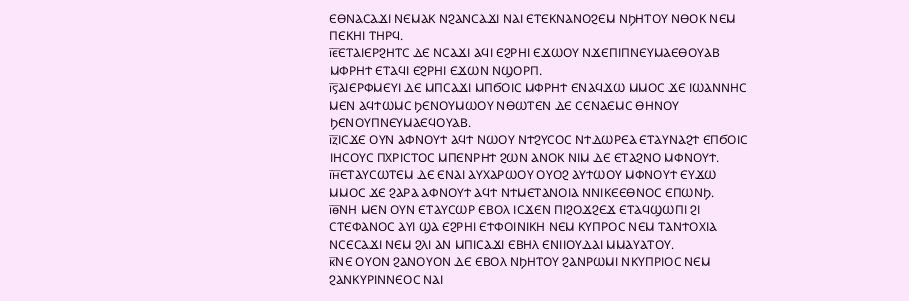ⲈⲐⲚⲀⲤⲀϪⲒ ⲚⲈⲘⲀⲔ ⲚϨⲀⲚⲤⲀϪⲒ ⲚⲀⲒ ⲈⲦⲈⲔⲚⲀⲚⲞϨⲈⲘ ⲚϦⲎⲦⲞⲨ ⲚⲐⲞⲔ ⲚⲈⲘ ⲠⲈⲔⲎⲒ ⲦⲎⲢϤ.
ⲓ̅ⲉ̅ⲈⲦⲀⲒⲈⲢϨⲎⲦⲤ ⲆⲈ ⲚⲤⲀϪⲒ ⲀϤⲒ ⲈϨⲢⲎⲒ ⲈϪⲰⲞⲨ ⲚϪⲈⲠⲒⲠⲚⲈⲨⲘⲀⲈⲐⲞⲨⲀⲂ ⲘⲪⲢⲎϮ ⲈⲦⲀϤⲒ ⲈϨⲢⲎⲒ ⲈϪⲰⲚ ⲚϢⲞⲢⲠ.
ⲓ̅ⲋ̅ⲀⲒⲈⲢⲪⲘⲈⲨⲒ ⲆⲈ ⲘⲠⲤⲀϪⲒ ⲘⲠϬⲞⲒⲤ ⲘⲪⲢⲎϮ ⲈⲚⲀϤϪⲰ ⲘⲘⲞⲤ ϪⲈ ⲒⲰⲀⲚⲚⲎⲤ ⲘⲈⲚ ⲀϤϮⲰⲘⲤ ϦⲈⲚⲞⲨⲘⲰⲞⲨ ⲚⲐⲰⲦⲈⲚ ⲆⲈ ⲤⲈⲚⲀⲈⲘⲤ ⲐⲎⲚⲞⲨ ϦⲈⲚⲞⲨⲠⲚⲈⲨⲘⲀⲈϤⲞⲨⲀⲂ.
ⲓ̅ⲍ̅ⲒⲤϪⲈ ⲞⲨⲚ ⲀⲪⲚⲞⲨϮ ⲀϤϮ ⲚⲰⲞⲨ ⲚϮϨⲨⲤⲞⲤ ⲚϮⲆⲰⲢⲈⲀ ⲈⲦⲀⲨⲚⲀϨϮ ⲈⲠϬⲞⲒⲤ ⲒⲎⲤⲞⲨⲤ ⲠⲬⲢⲒⲤⲦⲞⲤ ⲘⲠⲈⲚⲢⲎϮ ϨⲰⲚ ⲀⲚⲞⲔ ⲚⲒⲘ ⲆⲈ ⲈⲦⲀϨⲚⲞ ⲘⲪⲚⲞⲨϮ.
ⲓ̅ⲏ̅ⲈⲦⲀⲨⲤⲰⲦⲈⲘ ⲆⲈ ⲈⲚⲀⲒ ⲀⲨⲬⲀⲢⲰⲞⲨ ⲞⲨⲞϨ ⲀⲨϮⲰⲞⲨ ⲘⲪⲚⲞⲨϮ ⲈⲨϪⲰ ⲘⲘⲞⲤ ϪⲈ ϨⲀⲢⲀ ⲀⲪⲚⲞⲨϮ ⲀϤϮ ⲚϮⲘⲈⲦⲀⲚⲞⲒⲀ ⲚⲚⲒⲔⲈⲈⲐⲚⲞⲤ ⲈⲠⲰⲚϦ.
ⲓ̅ⲑ̅ⲚⲎ ⲘⲈⲚ ⲞⲨⲚ ⲈⲦⲀⲨⲤⲰⲢ ⲈⲂⲞⲖ ⲒⲤϪⲈⲚ ⲠⲒϨⲞϪϨⲈϪ ⲈⲦⲀϤϢⲰⲠⲒ ϨⲒ ⲤⲦⲈⲪⲀⲚⲞⲤ ⲀⲨⲒ ϢⲀ ⲈϨⲢⲎⲒ ⲈϮⲪⲞⲒⲚⲒⲔⲎ ⲚⲈⲘ ⲔⲨⲠⲢⲞⲤ ⲚⲈⲘ ⲦⲀⲚϮⲞⲬⲒⲀ ⲚⲤⲈⲤⲀϪⲒ ⲚⲈⲘ ϨⲖⲒ ⲀⲚ ⲘⲠⲒⲤⲀϪⲒ ⲈⲂⲎⲖ ⲈⲚⲒⲒⲞⲨⲆⲀⲒ ⲘⲘⲀⲨⲀⲦⲞⲨ.
ⲕ̅ⲚⲈ ⲞⲨⲞⲚ ϨⲀⲚⲞⲨⲞⲚ ⲆⲈ ⲈⲂⲞⲖ ⲚϦⲎⲦⲞⲨ ϨⲀⲚⲢⲰⲘⲒ ⲚⲔⲨⲠⲢⲒⲞⲤ ⲚⲈⲘ ϨⲀⲚⲔⲨⲢⲒⲚⲚⲈⲞⲤ ⲚⲀⲒ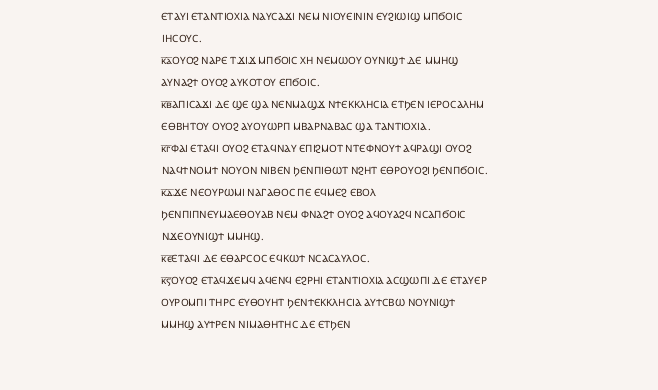ⲈⲦⲀⲨⲒ ⲈⲦⲀⲚⲦⲒⲞⲬⲒⲀ ⲚⲀⲨⲤⲀϪⲒ ⲚⲈⲘ ⲚⲒⲞⲨⲈⲒⲚⲒⲚ ⲈⲨϨⲒⲰⲒϢ ⲘⲠϬⲞⲒⲤ ⲒⲎⲤⲞⲨⲤ.
ⲕ̅ⲁ̅ⲞⲨⲞϨ ⲚⲀⲢⲈ ⲦϪⲒϪ ⲘⲠϬⲞⲒⲤ ⲬⲎ ⲚⲈⲘⲰⲞⲨ ⲞⲨⲚⲒϢϮ ⲆⲈ ⲘⲘⲎϢ ⲀⲨⲚⲀϨϮ ⲞⲨⲞϨ ⲀⲨⲔⲞⲦⲞⲨ ⲈⲠϬⲞⲒⲤ.
ⲕ̅ⲃ̅ⲀⲠⲒⲤⲀϪⲒ ⲆⲈ ϢⲈ ϢⲀ ⲚⲈⲚⲘⲀϢϪ ⲚϮⲈⲔⲔⲖⲎⲤⲒⲀ ⲈⲦϦⲈⲚ ⲒⲈⲢⲞⲤⲀⲖⲎⲘ ⲈⲐⲂⲎⲦⲞⲨ ⲞⲨⲞϨ ⲀⲨⲞⲨⲰⲢⲠ ⲘⲂⲀⲢⲚⲀⲂⲀⲤ ϢⲀ ⲦⲀⲚⲦⲒⲞⲬⲒⲀ.
ⲕ̅ⲅ̅ⲪⲀⲒ ⲈⲦⲀϤⲒ ⲞⲨⲞϨ ⲈⲦⲀϤⲚⲀⲨ ⲈⲠⲒϨⲘⲞⲦ ⲚⲦⲈⲪⲚⲞⲨϮ ⲀϤⲢⲀϢⲒ ⲞⲨⲞϨ ⲚⲀϤϮⲚⲞⲘϮ ⲚⲞⲨⲞⲚ ⲚⲒⲂⲈⲚ ϦⲈⲚⲠⲒⲐⲰⲦ ⲚϨⲎⲦ ⲈⲐⲢⲞⲨⲞϨⲒ ϦⲈⲚⲠϬⲞⲒⲤ.
ⲕ̅ⲇ̅ϪⲈ ⲚⲈⲞⲨⲢⲰⲘⲒ ⲚⲀⲄⲀⲐⲞⲤ ⲠⲈ ⲈϤⲘⲈϨ ⲈⲂⲞⲖ ϦⲈⲚⲠⲒⲠⲚⲈⲨⲘⲀⲈⲐⲞⲨⲀⲂ ⲚⲈⲘ ⲪⲚⲀϨϮ ⲞⲨⲞϨ ⲀϤⲞⲨⲀϨϤ ⲚⲤⲀⲠϬⲞⲒⲤ ⲚϪⲈⲞⲨⲚⲒϢϮ ⲘⲘⲎϢ.
ⲕ̅ⲉ̅ⲈⲦⲀϤⲒ ⲆⲈ ⲈⲐⲀⲢⲤⲞⲤ ⲈϤⲔⲰϮ ⲚⲤⲀⲤⲀⲨⲖⲞⲤ.
ⲕ̅ⲋ̅ⲞⲨⲞϨ ⲈⲦⲀϤϪⲈⲘϤ ⲀϤⲈⲚϤ ⲈϨⲢⲎⲒ ⲈⲦⲀⲚⲦⲒⲞⲬⲒⲀ ⲀⲤϢⲰⲠⲒ ⲆⲈ ⲈⲦⲀⲨⲈⲢ ⲞⲨⲢⲞⲘⲠⲒ ⲦⲎⲢⲤ ⲈⲨⲐⲞⲨⲎⲦ ϦⲈⲚϮⲈⲔⲔⲖⲎⲤⲒⲀ ⲀⲨϮⲤⲂⲰ ⲚⲞⲨⲚⲒϢϮ ⲘⲘⲎϢ ⲀⲨϮⲢⲈⲚ ⲚⲒⲘⲀⲐⲎⲦⲎⲤ ⲆⲈ ⲈⲦϦⲈⲚ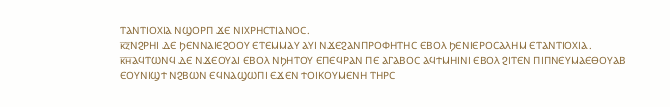ⲦⲀⲚⲦⲒⲞⲬⲒⲀ ⲚϢⲞⲢⲠ ϪⲈ ⲚⲒⲬⲢⲎⲤⲦⲒⲀⲚⲞⲤ.
ⲕ̅ⲍ̅ⲚϨⲢⲎⲒ ⲆⲈ ϦⲈⲚⲚⲀⲒⲈϨⲞⲞⲨ ⲈⲦⲈⲘⲘⲀⲨ ⲀⲨⲒ ⲚϪⲈϨⲀⲚⲠⲢⲞⲪⲎⲦⲎⲤ ⲈⲂⲞⲖ ϦⲈⲚⲒⲈⲢⲞⲤⲀⲖⲎⲘ ⲈⲦⲀⲚⲦⲒⲞⲬⲒⲀ.
ⲕ̅ⲏ̅ⲀϤⲦⲰⲚϤ ⲆⲈ ⲚϪⲈⲞⲨⲀⲒ ⲈⲂⲞⲖ ⲚϦⲎⲦⲞⲨ ⲈⲠⲈϤⲢⲀⲚ ⲠⲈ ⲀⲄⲀⲂⲞⲤ ⲀϤϮⲘⲎⲒⲚⲒ ⲈⲂⲞⲖ ϨⲒⲦⲈⲚ ⲠⲒⲠⲚⲈⲨⲘⲀⲈⲐⲞⲨⲀⲂ ⲈⲞⲨⲚⲒϢϮ ⲚϨⲂⲰⲚ ⲈϤⲚⲀϢⲰⲠⲒ ⲈϪⲈⲚ ϮⲞⲒⲔⲞⲨⲘⲈⲚⲎ ⲦⲎⲢⲤ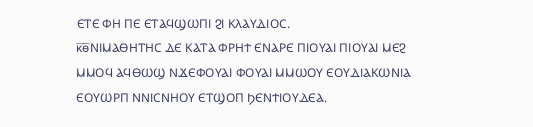ⲈⲦⲈ ⲪⲎ ⲠⲈ ⲈⲦⲀϤϢⲰⲠⲒ ϨⲒ ⲔⲖⲀⲨⲆⲒⲞⲤ.
ⲕ̅ⲑ̅ⲚⲒⲘⲀⲐⲎⲦⲎⲤ ⲆⲈ ⲔⲀⲦⲀ ⲪⲢⲎϮ ⲈⲚⲀⲢⲈ ⲠⲒⲞⲨⲀⲒ ⲠⲒⲞⲨⲀⲒ ⲘⲈϨ ⲘⲘⲞϤ ⲀϤⲐⲰϢ ⲚϪⲈⲪⲞⲨⲀⲒ ⲪⲞⲨⲀⲒ ⲘⲘⲰⲞⲨ ⲈⲞⲨⲆⲒⲀⲔⲰⲚⲒⲀ ⲈⲞⲨⲰⲢⲠ ⲚⲚⲒⲤⲚⲎⲞⲨ ⲈⲦϢⲞⲠ ϦⲈⲚϮⲒⲞⲨⲆⲈⲀ.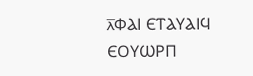ⲗ̅ⲪⲀⲒ ⲈⲦⲀⲨⲀⲒϤ ⲈⲞⲨⲰⲢⲠ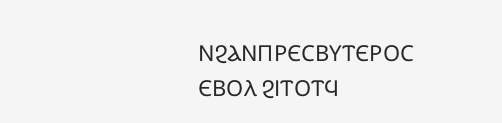ⲚϨⲀⲚⲠⲢⲈⲤⲂⲨⲦⲈⲢⲞⲤ ⲈⲂⲞⲖ ϨⲒⲦⲞⲦϤ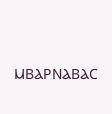ⲘⲂⲀⲢⲚⲀⲂⲀⲤ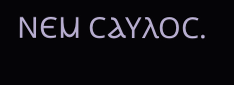ⲚⲈⲘ ⲤⲀⲨⲖⲞⲤ.